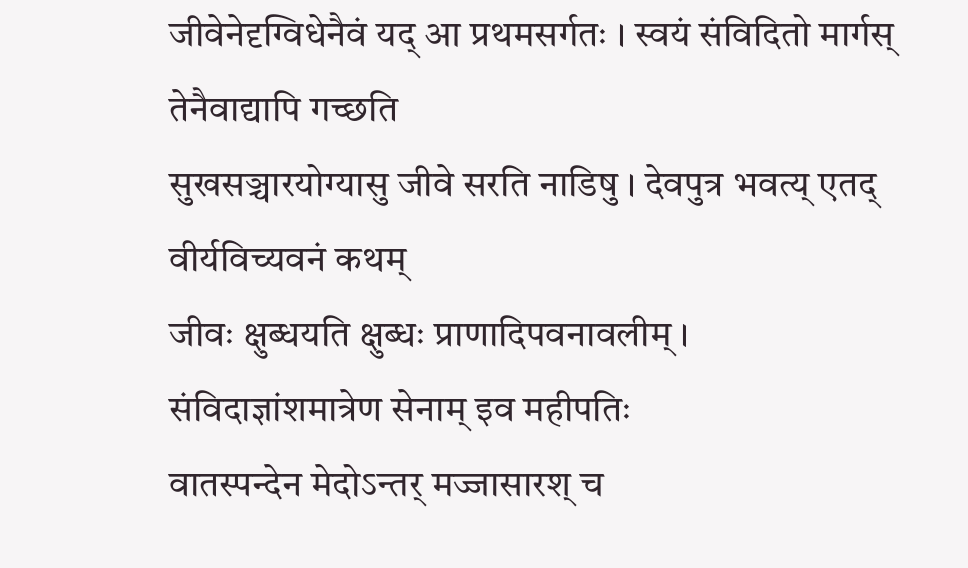जीवेनेदृग्विधेनैवं यद् आ प्रथमसर्गतः । स्वयं संविदितो मार्गस् तेनैवाद्यापि गच्छति
सुखसञ्चारयोग्यासु जीवे सरति नाडिषु । देवपुत्र भवत्य् एतद् वीर्यविच्यवनं कथम्
जीवः क्षुब्धयति क्षुब्धः प्राणादिपवनावलीम् । संविदाज्ञांशमात्रेण सेनाम् इव महीपतिः
वातस्पन्देन मेदोऽन्तर् मज्जासारश् च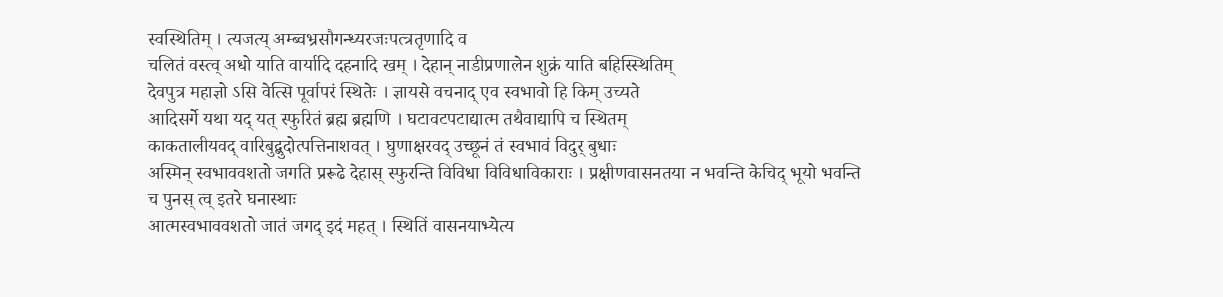स्वस्थितिम् । त्यजत्य् अम्ब्वभ्रसौगन्ध्यरजःपत्त्रतृणादि व
चलितं वस्त्व् अधो याति वार्यादि दहनादि खम् । देहान् नाडीप्रणालेन शुक्रं याति बहिस्स्थितिम्
देवपुत्र महाज्ञो ऽसि वेत्सि पूर्वापरं स्थितेः । ज्ञायसे वचनाद् एव स्वभावो हि किम् उच्यते
आदिसर्गे यथा यद् यत् स्फुरितं ब्रह्म ब्रह्मणि । घटावटपटाद्यात्म तथैवाद्यापि च स्थितम्
काकतालीयवद् वारिबुद्बुदोत्पत्तिनाशवत् । घुणाक्षरवद् उच्छूनं तं स्वभावं विदुर् बुधाः
अस्मिन् स्वभाववशतो जगति प्ररूढे देहास् स्फुरन्ति विविधा विविधाविकाराः । प्रक्षीणवासनतया न भवन्ति केचिद् भूयो भवन्ति च पुनस् त्व् इतरे घनास्थाः
आत्मस्वभाववशतो जातं जगद् इदं महत् । स्थितिं वासनयाभ्येत्य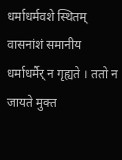धर्माधर्मवशे स्थितम्
वासनांशं समानीय धर्माधर्मैर् न गृह्यते । ततो न जायते मुक्त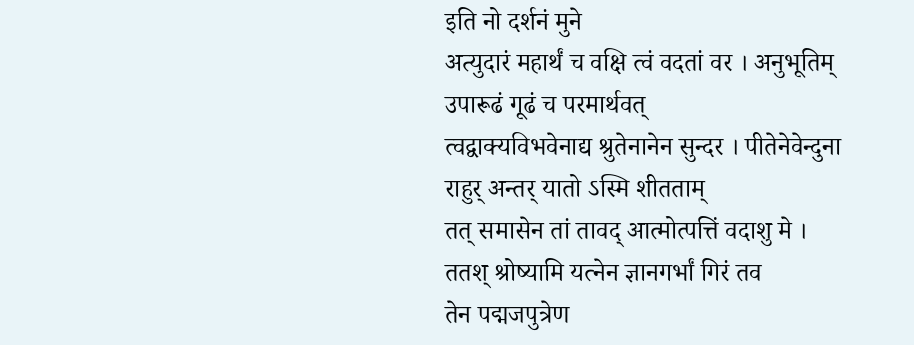इति नो दर्शनं मुने
अत्युदारं महार्थं च वक्षि त्वं वदतां वर । अनुभूतिम् उपारूढं गूढं च परमार्थवत्
त्वद्वाक्यविभवेनाद्य श्रुतेनानेन सुन्दर । पीतेनेवेन्दुना राहुर् अन्तर् यातो ऽस्मि शीतताम्
तत् समासेन तां तावद् आत्मोत्पत्तिं वदाशु मे । ततश् श्रोष्यामि यत्नेन ज्ञानगर्भां गिरं तव
तेन पद्मजपुत्रेण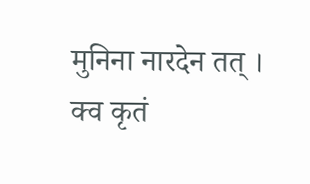मुनिना नारदेन तत् । क्व कृतं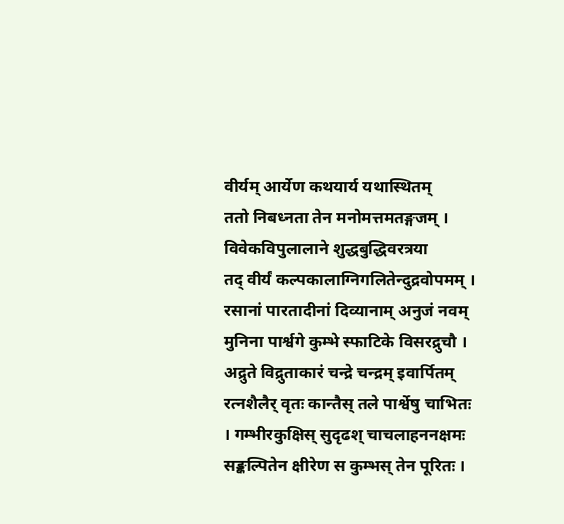वीर्यम् आर्येण कथयार्य यथास्थितम्
ततो निबध्नता तेन मनोमत्तमतङ्गजम् । विवेकविपुलालाने शुद्धबुद्धिवरत्रया
तद् वीर्यं कल्पकालाग्निगलितेन्दुद्रवोपमम् । रसानां पारतादीनां दिव्यानाम् अनुजं नवम्
मुनिना पार्श्वगे कुम्भे स्फाटिके विसरद्रुचौ । अद्रुते विद्रुताकारं चन्द्रे चन्द्रम् इवार्पितम्
रत्नशैलैर् वृतः कान्तैस् तले पार्श्वेषु चाभितः । गम्भीरकुक्षिस् सुदृढश् चाचलाहननक्षमः
सङ्कल्पितेन क्षीरेण स कुम्भस् तेन पूरितः ।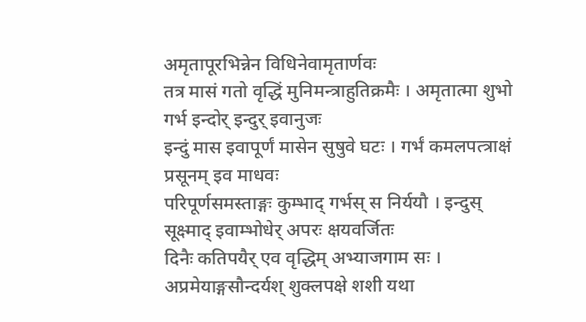अमृतापूरभिन्नेन विधिनेवामृतार्णवः
तत्र मासं गतो वृद्धिं मुनिमन्त्राहुतिक्रमैः । अमृतात्मा शुभो गर्भ इन्दोर् इन्दुर् इवानुजः
इन्दुं मास इवापूर्णं मासेन सुषुवे घटः । गर्भं कमलपत्त्राक्षं प्रसूनम् इव माधवः
परिपूर्णसमस्ताङ्गः कुम्भाद् गर्भस् स निर्ययौ । इन्दुस् सूक्ष्माद् इवाम्भोधेर् अपरः क्षयवर्जितः
दिनैः कतिपयैर् एव वृद्धिम् अभ्याजगाम सः । अप्रमेयाङ्गसौन्दर्यश् शुक्लपक्षे शशी यथा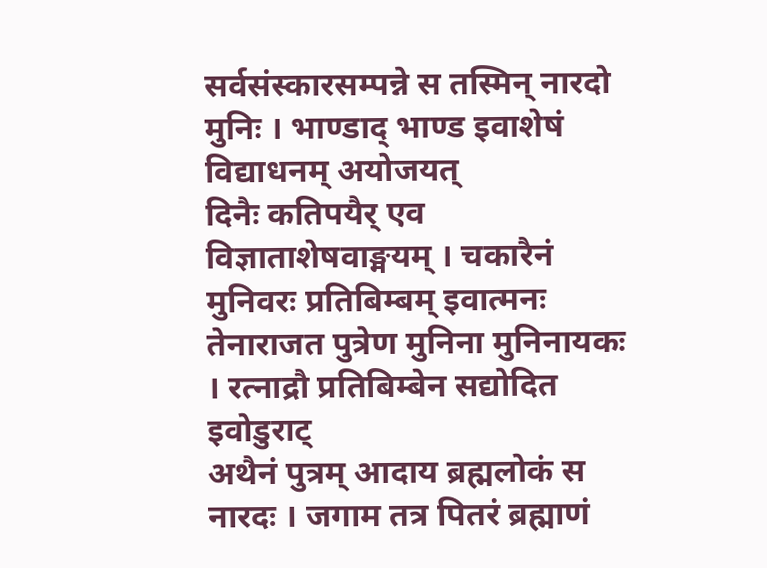सर्वसंस्कारसम्पन्ने स तस्मिन् नारदो मुनिः । भाण्डाद् भाण्ड इवाशेषं विद्याधनम् अयोजयत्
दिनैः कतिपयैर् एव विज्ञाताशेषवाङ्मयम् । चकारैनं मुनिवरः प्रतिबिम्बम् इवात्मनः
तेनाराजत पुत्रेण मुनिना मुनिनायकः । रत्नाद्रौ प्रतिबिम्बेन सद्योदित इवोडुराट्
अथैनं पुत्रम् आदाय ब्रह्मलोकं स नारदः । जगाम तत्र पितरं ब्रह्माणं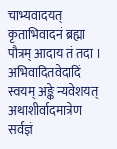चाभ्यवादयत्
कृताभिवादनं ब्रह्मा पौत्रम् आदाय तं तदा । अभिवादितवेदादिं स्वयम् अङ्के न्यवेशयत्
अथाशीर्वादमात्रेण सर्वज्ञं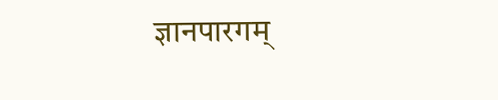ज्ञानपारगम्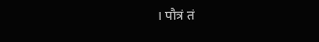। पौत्रं तं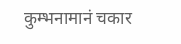कुम्भनामानं चकार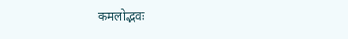कमलोद्भवः